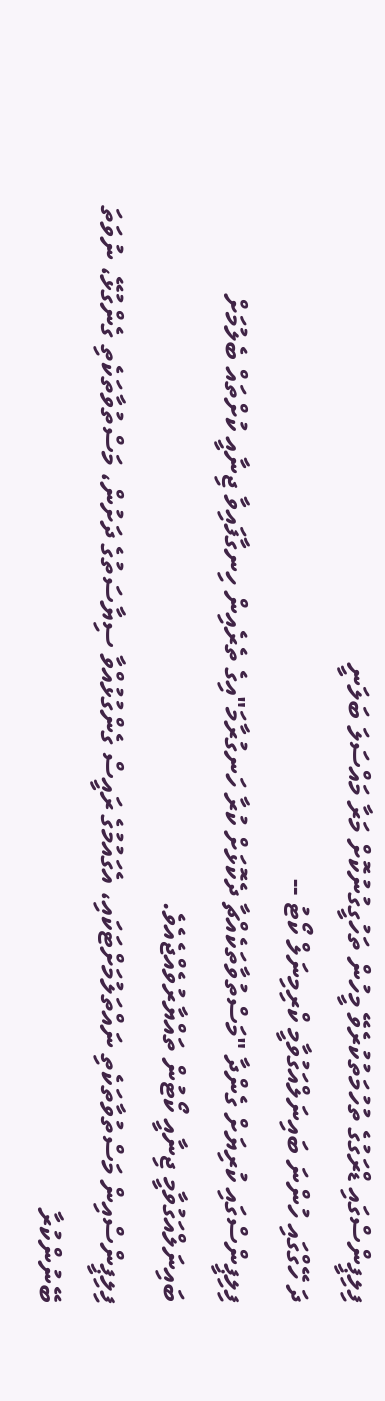ފިލިޕީންސްގައި ޑްރަގުގެ ތުހުމަތުކުރެވޭ މީހުން ތަހުގީގުނުކޮށް މަރާ މައްސަލަ ބަލަނީ
ދަ ހޭގްގައި ހުންނަ ބައިނަލްއަގުވާމީ ކްރިމިނަލް ކޯޓު --
ފިލިޕީންސްގައި ކުރިޔަށް ގެންދާ "މަސްތުވާތަކެއްޗާ ދެކޮޅަށް ކުރާ ހަނގުރާމަ"އިގެ ތެރެއިން ހިނގާފައިވާ ޖިނާއީ ކުށްތައް ބެލުމަށް ބައިނަލްއަގުވާމީ ޖިނާއީ ކޯޓުން ތައްޔާރުވެއްޖެއެވެ.
ފިލިޕީންސްއިން މަސްތުވާތަކެތި ނައްތަލުމަށްޓަކައި، އެގައުމުގެ ރައީސް ގެންގުޅުއްވާ ސިޔާސަތުގެ ދަށުން، މަސްތުވާތަކެތި ގެންގުޅޭ، ނުވަތަ ބޭނުންކުރާ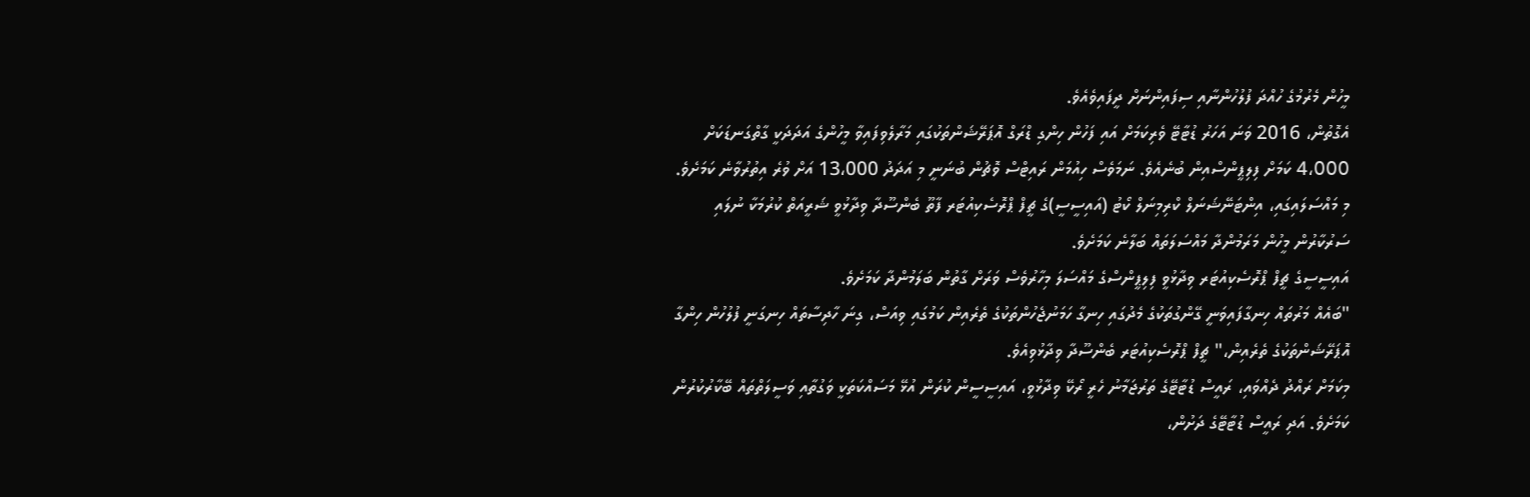މީހުން މެރުމުގެ ހުއްދަ ފުލުހުންނާއި ސިފައިންނަށް ދީފައިވެއެވެ.
އެގޮތުން، 2016 ވަނަ އަހަރު ޑުޓާޓޭ ވެރިކަމަށް އައި ފަހުން ހިންގި ޑްރަގް އޮޕަރޭޝަންތަކުގައި މަރާލެވިފައިވާ މީހުންގެ އަދަދަކީ ގާތްގަނޑަކަށް 4،000 ކަމަށް ފިލިޕީންސްއިން ބުނެއެވެ. ނަމަވެސް ހިއުމަން ރައިޓްސް ވޮޗުން ބުނަނީ މި އަދަދު 13،000 އަށް ވުރެ އިތުރުވާނެ ކަމަށެވެ.
މި މައްސަލައިގައި، އިންޓަނޭޝަނަލް ކްރިމިނަލް ކޯޓު (އައިސީސީ)ގެ ޗީފް ޕްރޮސެކިއުޓަރ ފާތޫ ބެންސޫދާ ވިދާޅުވީ ޝަރީއަތް ކުރުމަކާ ނުލައި ސަރުކާރުން މީހުން މަރަމުންދާ މައްސަލަތައް ބަލާނެ ކަމަށެވެ.
އައިސީސީގެ ޗީފް ޕްރޮސެކިއުޓަރ ވިދާޅުވީ ފިލިޕީންސްގެ މައްސަލަ މިހާރުވެސް ވަރަށް ގާތުން ބަލަމުންދާ ކަމަށެވެ.
"ބައެއް މަރުތައް ހިނގާފައިވަނީ ގޭންގުތަކުގެ މެދުގައި ހިނގާ ހަމަނުޖެހުންތަކުގެ ތެރެއިން ކަމުގައި ވިއަސް، ގިނަ ހާދިސާތައް ހިނގަނީ ފުލުހުން ހިންގާ އޮޕަރޭޝަންތަކުގެ ތެރެއިން،" ޗީފް ޕްރޮސެކިއުޓަރ ބެންސޫދާ ވިދާޅުވިއެވެ.
މިކަމަށް ރައްދު ދެއްވައި، ރައީސް ޑުޓާޓޭގެ ތަރުޖަމާނު ހެރީ ރޯކޭ ވިދާޅުވީ، އައިސީސީން ކުރަން އުޅޭ މަސައްކަތަކީ ވަގުތާއި ވަސީލަތްތައް ބޭކާރުކުރުން ކަމަށެވެ. އަދި ރައީސް ޑުޓާޓޭގެ ދަށުން،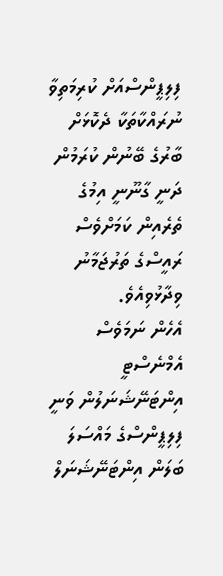ފިލިޕީންސްއަށް ކުރިމަތިވާ ނުރައްކާތަކާ ދެކޮޅަށް ބާރުގެ ބޭނުން ކުރަމުން ދަނީ ގާނޫނީ އިމުގެ ތެރެއިން ކަމަށްވެސް ރައީސްގެ ތަރުޖަމާނު ވިދާޅުވިއެވެ.
އެހެން ނަމަވެސް އެމްނެސްޓީ އިންޓަނޭޝަނަލުން ވަނީ ފިލިޕީންސްގެ މައްސަލަ ބަލަން އިންޓަނޭޝަނަލް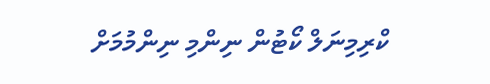ކްރިމިނަލް ކޯޓުން ނިންމި ނިންމުމަށް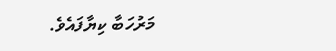މަރުހަބާ ކިޔާފައެވެ.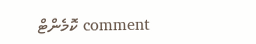comment ކޮމެންޓް